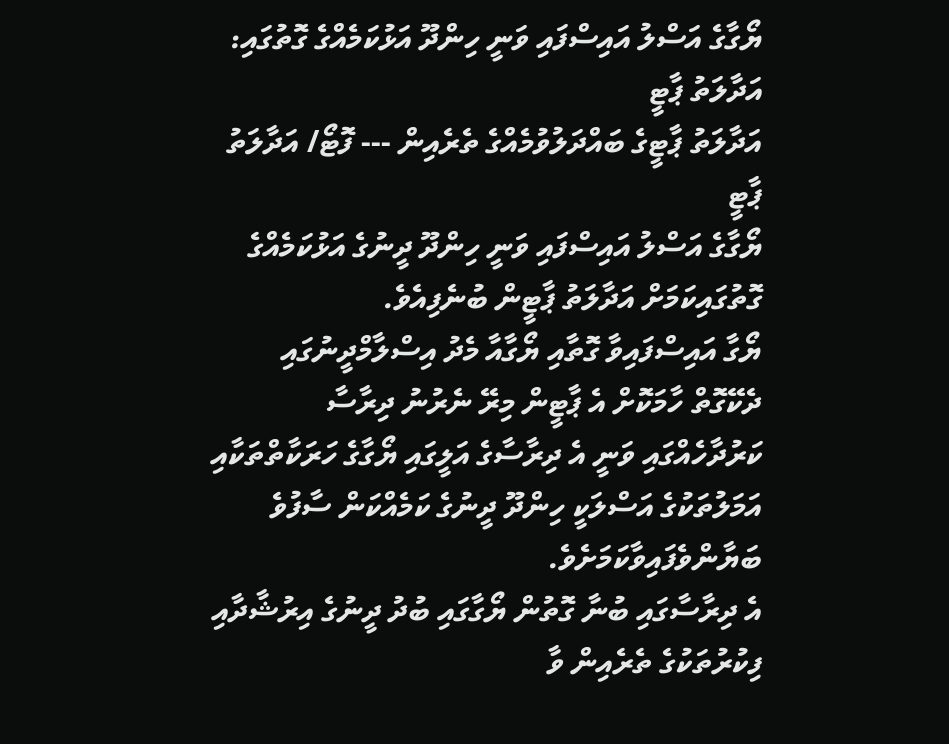ޔޯގާގެ އަސްލު އައިސްފައި ވަނީ ހިންދޫ އަޅުކަމެއްގެ ގޮތުގައި: އަދާލަތު ޕާޓީ
އަދާލަތު ޕާޓީގެ ބައްދަލުވުމެއްގެ ތެރެއިން --- ފޮޓޯ/ އަދާލަތު ޕާޓީ
ޔޯގާގެ އަސްލު އައިސްފައި ވަނީ ހިންދޫ ދީނުގެ އަޅުކަމެއްގެ ގޮތުގައިކަމަށް އަދާލަތު ޕާޓީން ބުނެފިއެވެ.
ޔޯގާ އައިސްފައިވާ ގޮތާއި ޔޯގާއާ މެދު އިސްލާމްދީނުގައި ދެކޭގޮތް ހާމަކޮށް އެ ޕާޓީން މިރޭ ނެރުނު ދިރާސާ ކަރުދާހެއްގައި ވަނީ އެ ދިރާސާގެ އަލީގައި ޔޯގާގެ ހަރަކާތްތަކާއި އަމަލުތަކުގެ އަސްލަކީ ހިންދޫ ދީނުގެ ކަމެއްކަން ސާފުވެ ބަޔާންވެފައިވާކަމަށެވެ.
އެ ދިރާސާގައި ބުނާ ގޮތުން ޔޯގާގައި ބުދު ދީނުގެ އިރުޝާދާއި ފިކުރުތަކުގެ ތެރެއިން ވާ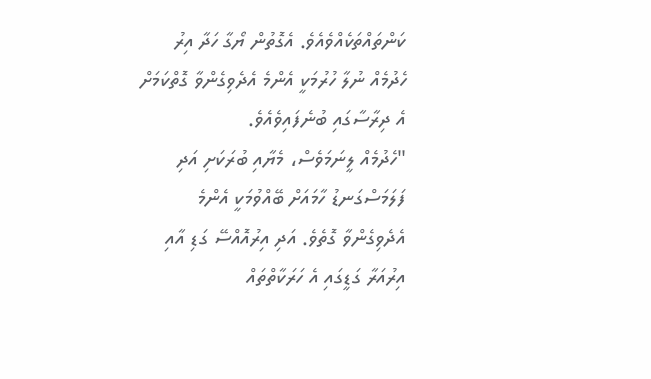ކަންތައްތަކެއްވެއެވެ. އެގޮތުން ޔޯގާ ހަދާ އިރު ހެދުމެއް ނުލާ ހުރުމަކީ އެންމެ އެދެވިގެންވާ ގޮތްކަމަށް އެ ދިރާސާގައި ބުނެފައިވެއެވެ.
"ހެދުމެއް ލީނަމަވެސް، މެޔާއި ބުރަކަށި އަދި ފަލަމަސްގަނޑު ހާމައަށް ބޭއްވުމަކީ އެންމެ އެދެވިގެންވާ ގޮތެވެ. އަދި އިރުއޮއްސޭ ގަޑި އާއި އިރުއަރާ ގަޑީގައި އެ ހަރަކާތްތައް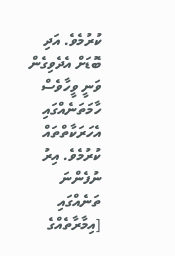ކުރުމެވެ. އަދި ބޮޑަށް އެދެވިގެން ވަނީ ވީހާވެސް ހާމަތަނެއްގައި އެހަރަކާތްތައް ކުރުމެވެ. އިރު ނުފެންނަ ތަނެއްގައި [އިމާރާތެއްގެ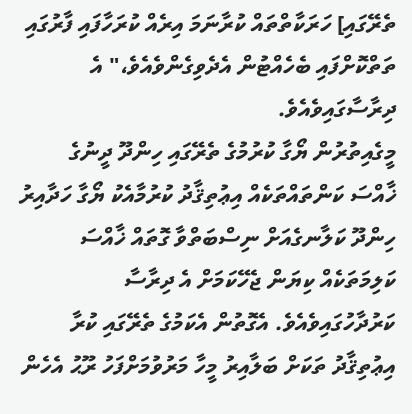ތެރޭގައި] ހަރަކާތްތައް ކުރާނަމަ އިރެއް ކުރަހާފައި ފާރުގައި ތަތްކޮށްފައި ބެހެއްޓުން އެދެވިގެންވެއެވެ،" އެ ދިރާސާގައިވެއެވެ.
މީގެއިތުރުން ޔޯގާ ކުރުމުގެ ތެރޭގައި ހިންދޫ ދީނުގެ ޚާއްސަ ކަންތައްތަކެއް އިޢުތިޤާދު ކުރުމާއެކު ޔޯގާ ހަދާއިރު ހިންދޫ ކަލާނގެއަށް ނިސްބަތްވާ ގޮތައް ޚާއްސަ ކަލިމަތަކެއް ކިޔަން ޖެހޭކަމަށް އެ ދިރާސާ ކަރުދާހުގައިވެއެވެ. އެގޮތުން އެކަމުގެ ތެރޭގައި ކުރާ އިޢުތިޤާދު ތަކަށް ބަލާއިރު މީހާ މަރުވުމަށްފަހު ރޫޙު އެހެން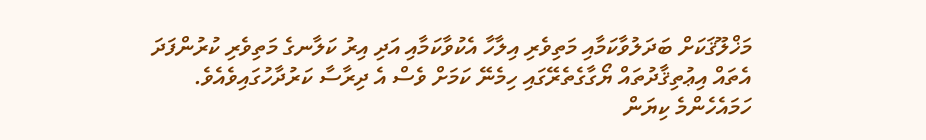މަޚްލޫޤަކަށް ބަދަލުވާކަމާއި މަތިވެރި އިލާހާ އެކުވާކަމާއި އަދި އިރު ކަލާނގެ މަތިވެރި ކުރުންފަދަ އެތައް އިޢުތިޤާދުތައް ޔޯގާގެތެރޭގައި ހިމެނޭ ކަމަށް ވެސް އެ ދިރާސާ ކަރުދާހުގައިވެއެވެ.
ހަމައެހެންމެ ކިޔަން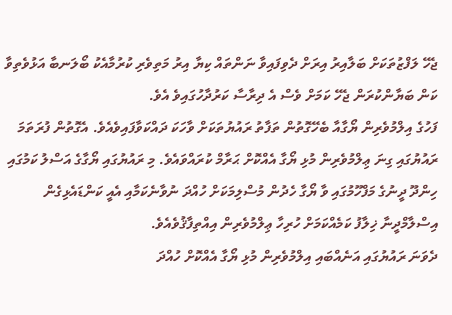ޖެހޭ ލަފްޒުތަކަށް ބަލާއިރު އިރަށް ދެވިފައިވާ ނަންތައް ކިޔާ އިރު މަތިވެރި ކުރުމާއެކު ބޯލަނބާ އަޅުވެތިވާ ކަން ބަޔާންކުރަން ޖެހޭ ކަމަށް ވެސް އެ ދިރާސާ ކަރުދާހުގައިވެ އެވެ.
ފަހުގެ އިލްމުވެރިން ޔޯގާއާ ބެހޭގޮތުން ތަފާތު ރައުޔުތަކަށް ވާހަކަ ދައްކަވާފައިވެއެވެ. އެގޮތުން ފުރަތަމަ ރައުޔުގައި ގިނަ ޢިލްމުވެރިން މުޅި ޔޯގާ އެއްކޮށް ޙަރާމް ކުރައްވައެވެ. މި ރައުޔުގައި ޔޯގާގެ އަސްލު ކަމުގައި ހިންދޫ ދީނުގެ މަފްހޫމުގައި ވާ ޔޯގާ ހެދުން މުސްލިމަކަށް ހުއްދަ ނުވާނެކަމާއި އެއީ ކަންޑައެޅިގެން އިސްލާމްދީނާ ޚިލާފު ކަމެއްކަމަށް ހުރިހާ ޢިލްމުވެރިން އިއްތިފާޤުވެއެވެ.
ދެވަނަ ރައުޔުގައި އަނެއްބައި އިލްމުވެރިން މުޅި ޔޯގާ އެއްކޮށް ހުއްދަ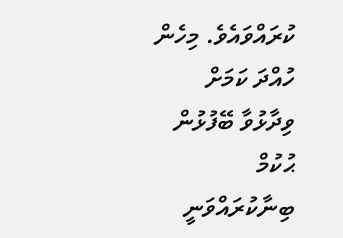ކުރައްވައެވެ. މިހެން ހުއްދަ ކަމަށް ވިދާޅުވާ ބޭފުޅުން ޙުކުމް ބިނާކުރައްވަނީ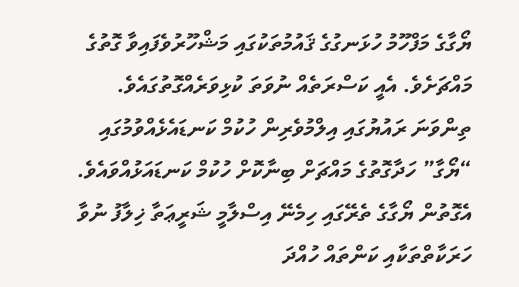ޔޯގާގެ މަފްހޫމު ހުޅަނގުގެ ޤައުމުތަކުގައި މަޝްހޫރުވެފައިވާ ގޮތުގެ މައްޗަށެވެ. އެއީ ކަސްރަތެއް ނުވަތަ ކުޅިވަރެއްގޮތުގައެވެ.
ތިންވަނަ ރައުޔުގައި އިލްމުވެރިން ހުކުމް ކަނޑައެޅެއްވުމުގައި “ޔޯގާ” ހަދާގޮތުގެ މައްޗަށް ބިނާކޮށް ހުކުމް ކަނޑައަޅުއްވައެވެ. އެގޮތުން ޔޯގާގެ ތެރޭގައި ހިމެނޭ އިސްލާމީ ޝަރީޢަތާ ޚިލާފު ނުވާ ހަރަކާތްތަކާއި ކަންތައް ހުއްދަ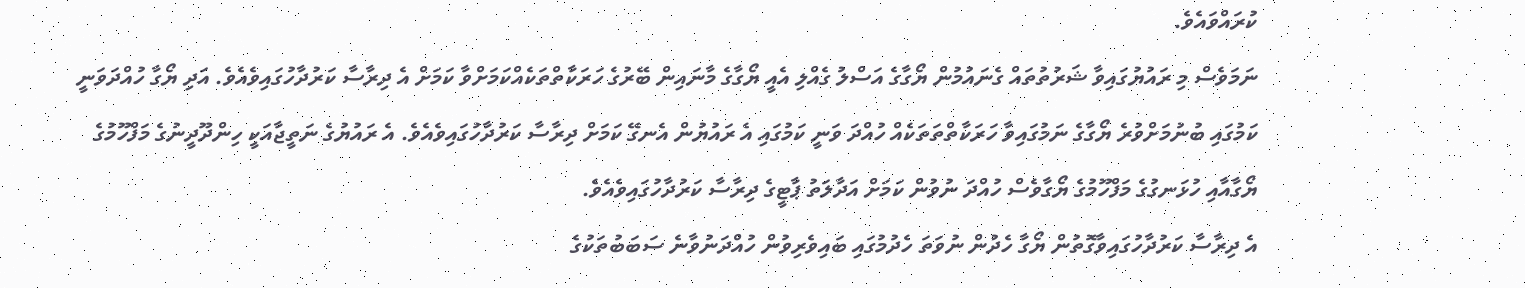ކުރައްވައެވެ.
ނަމަވެސް މި ރައުޔުގައިވާ ޝަރުތުތައް ގެނައުމުން ޔޯގާގެ އަސްލު ގެއްލި އެއީ ޔޯގާގެ މާނައިން ބޭރުގެ ހަރަކާތްތަކެއްކަމަށްވާ ކަމަށް އެ ދިރާސާ ކަރުދާހުގައިވެއެވެ. އަދި ޔޯގާ ހުއްދަވަނީ ކަމުގައި ބުނުމަށްވުރެ ޔޯގާގެ ނަމުގައިވާ ހަރަކާތްތަތަކެއް ހުއްދަ ވަނީ ކަމުގައި އެ ރައުޔުން އެނގޭ ކަމަށް ދިރާސާ ކަރުދާހުގައިވެއެވެ. އެ ރައުޔުގެ ނަތީޖާއަކީ ހިންދޫދީނުގެ މަފްހޫމުގެ ޔޯގާއާއި ހުޅަނގުގެ މަފްހޫމުގެ ޔޯގާވެސް ހުއްދަ ނުވުން ކަމަށް އަދާލަތު ޕާޓީގެ ދިރާސާ ކަރުދާހުގައިވެއެވެ.
އެ ދިރާސާ ކަރުދާހުގައިވާގޮތުން ޔޯގާ ހެދުން ނުވަތަ ހެދުމުގައި ބައިވެރިވުން ހުއްދަނުވާނެ ސަބަބުތަކުގެ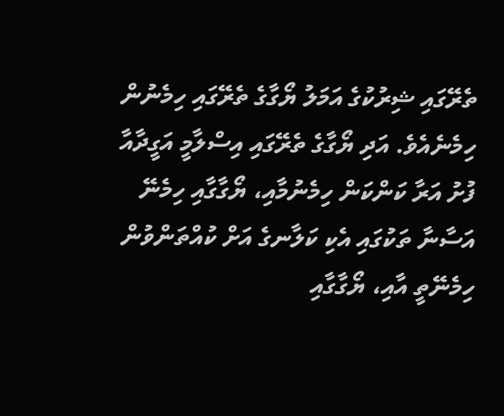ތެރޭގައި ޝިރުކުގެ އަމަލު ޔޯގާގެ ތެރޭގައި ހިމެނުން ހިމެނެއެވެ. އަދި ޔޯގާގެ ތެރޭގައި އިސްލާމީ އަގީދާއާ ފުށު އަރާ ކަންކަން ހިމެނުމާއި، ޔޯގާގާއި ހިމެނޭ އަސާނާ ތަކުގައި އެކި ކަލާނގެ އަށް ކުއްތަންވުން ހިމެނޭތީ އާއި، ޔޯގާގާއި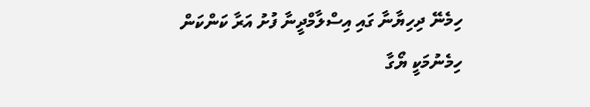ހިމެނޭ ދިހިޔާނާ ގައި އިސްލާމްދީނާ ފުށު އަރާ ކަންކަން ހިމެނުމަކީ ޔޯގާ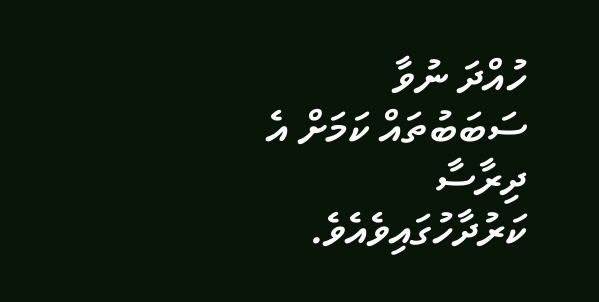ހުއްދަ ނުވާ ސަބަބުތައް ކަމަށް އެ ދިރާސާ ކަރުދާހުގައިވެއެވެ.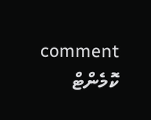comment ކޮމެންޓް